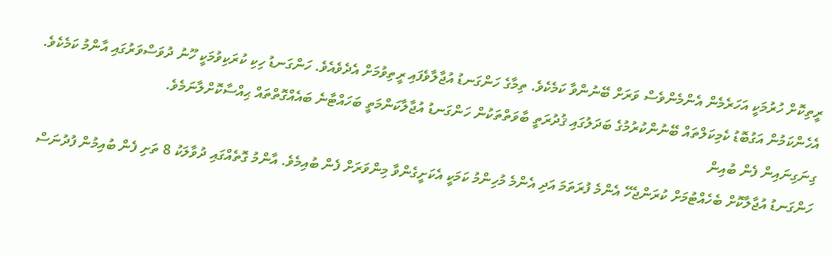ރީތިކޮށް ހުރުމަކީ އަހަރެމެން އެންމެންވެސް ވަރަށް ބޭނުންވާ ކަމެކެވެ. ތިމާގެ ހަންގަނޑު އުޖާލާވެފައި ރީތިވުމަށް އެދެވެއެވެ. ހަންގަނޑު ހިކި ކުރަކިވުމަކީ ހޫނު ދުވަސްވަރުގައި އާންމު ކަމެކެވެ. އެހެންކަމުން އަގުބޮޑު ކެމިކަލްތައް ބޭނުންކުރުމުގެ ބަދަލުގައި ޤުދުރަތީ ބާވަތްތަކުން ހަންގަނޑު އުޖާލާކަންމަތީ ބަހައްޓާނެ ބައެއްގޮތްތައް ޙިއްސާކޮށްލާނަމެވެ.
ގިނަގިނައިން ފެން ބުއިން
ހަންގަނޑު އުޖާލާކޮށް ބެހެއްޓުމަށް ކުރަންޖެހޭ އެންމެ ފުރަތަމަ އަދި އެންމެ މުހިންމު ކަމަކީ އެކަށީގެންވާ މިންވަރަށް ފެން ބުއިމެވެ. އާންމު ގޮތެއްގައި ދުވާލަކު 8 ތަށި ފެން ބުއިމުން ފުދުނަސް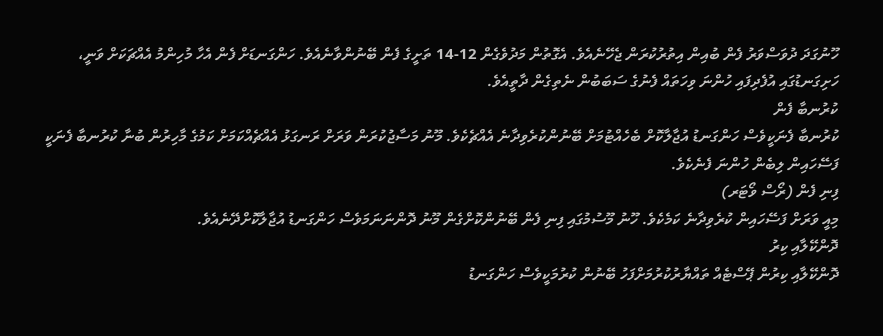ހޫނުގަދަ ދުވަސްވަރު ފެން ބުއިން އިތުރުކުރަން ޖެހޭނެއެވެ. އެގޮތުން މަދުވެގެން 12-14 ތަށީގެ ފެން ބޭނުންވާނެއެވެ. ހަންގަނޑަށް ފެން އެހާ މުހިންމު އެއްޗަކަށް ވަނީ، ހަށިގަނޑުގައި އުފެދިފައި ހުންނަ ވިހަތައް ފެނުގެ ސަބަބުން ނެތިގެން ދާތީއެވެ.
ކުރުނބާ ފެން
ކުރުނބާ ފެނަކީވެސް ހަންގަނޑު އުޖާލާކޮށް ބެހެއްޓުމަށް ބޭނުންކުރެވިދާނެ އެއްޗެކެވެ. މޫނު މަސާޖުކުރަން ވަރަށް ރަނގަޅު އެއްޗެއްކަމަށް ކަމުގެ މާހިރުން ބުނާ ކުރުނބާ ފެނަކީ ފަސޭހައިން ލިބެން ހުންނަ ފެނެކެވެ.
ފިނި ފެން (ރޯސް ވޯޓަރ)
މިއީ ވަރަށް ފަސޭހައިން ކުރެވިދާނެ ކަމެކެވެ. ހޫނު މޫސުމުގައި ފިނި ފެން ބޭނުންކޮށްގެން މޫނު ދޮންނަނަމަވެސް ހަންގަނޑު އުޖާލާކޮށްދޭނެއެވެ.
ދޮންކޭލާއި ކިރު
ދޮންކޭލާއި ކިރުން ޕޭސްޓެއް ތައްޔާރުކުރުމަށްފަހު ބޭނުން ކުރުމަކީވެސް ހަންގަނޑު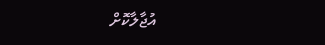އުޖާލާކޮށް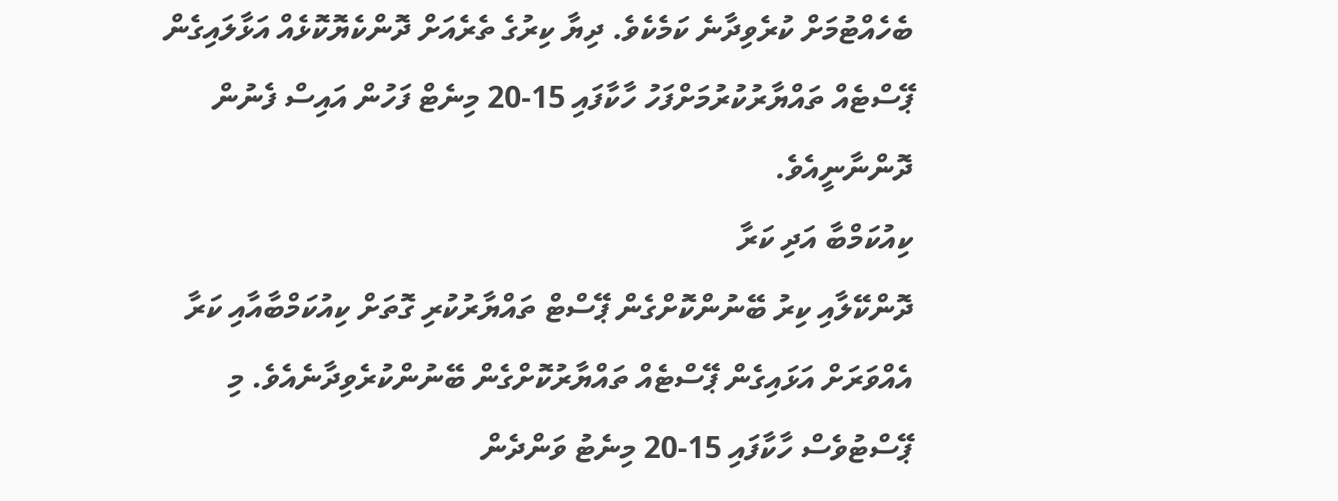ބެހެއްޓުމަށް ކުރެވިދާނެ ކަމެކެވެ. ދިޔާ ކިރުގެ ތެރެއަށް ދޮންކެޔޮކޮޅެއް އަޅާލައިގެން ޕޭސްޓެއް ތައްޔާރުކުރުމަށްފަހު ހާކާފައި 15-20 މިނެޓް ފަހުން އައިސް ފެނުން ދޮންނާނީއެވެ.
ކިއުކަމްބާ އަދި ކަރާ
ދޮންކޭލާއި ކިރު ބޭނުންކޮށްގެން ޕޭސްޓް ތައްޔާރުކުރި ގޮތަށް ކިއުކަމްބާއާއި ކަރާ އެއްވަރަށް އަޅައިގެން ޕޭސްޓެއް ތައްޔާރުކޮށްގެން ބޭނުންކުރެވިދާނެއެވެ. މި ޕޭސްޓުވެސް ހާކާފައި 15-20 މިނެޓު ވަންދެން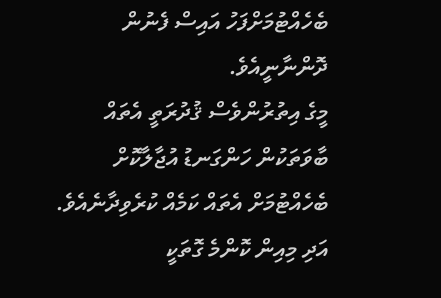ބެހެއްޓުމަށްފަހު އައިސް ފެނުން ދޮންނާނީއެވެ.
މީގެ އިތުރުންވެސް ޤުދުރަތީ އެތައް ބާވަތަކުން ހަންގަނޑު އުޖާލާކޮށް ބެހެއްޓުމަށް އެތައް ކަމެއް ކުރެވިދާނެއެވެ. އަދި މިއިން ކޮންމެ ގޮތަކީ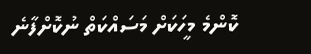ކޮންމެ މީހަކަށް މަސައްކަތް ނުކޮށްފާނެ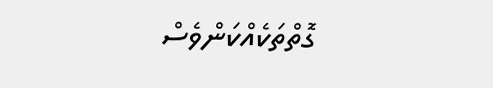ގޮތްތަކެއްކަންވެސް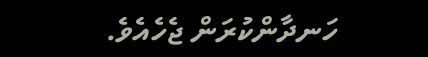ހަނދާންކުރަން ޖެހެއެވެ.